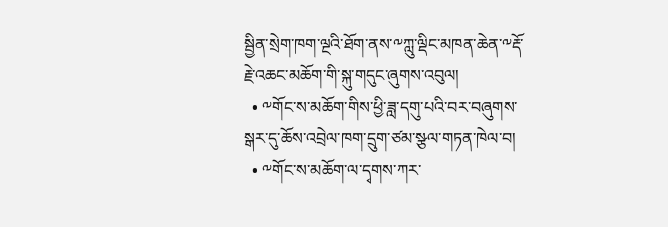སྦྱིན་སྲེག་ཁག་ལྔའི་ཐོག་ནས་༸ཀླུ་ལྡིང་མཁན་ཆེན་༸རྡོ་རྗེ་འཆང་མཆོག་གི་སྐུ་གདུང་ཞུགས་འབུལ།
  • ༸གོང་ས་མཆོག་གིས་ཕྱི་ཟླ་དགུ་པའི་བར་བཞུགས་སྒར་དུ་ཆོས་འབྲེལ་ཁག་དྲུག་ཙམ་སྩལ་གཏན་ཁེལ་བ།
  • ༸གོང་ས་མཆོག་ལ་དྭགས་ཀར་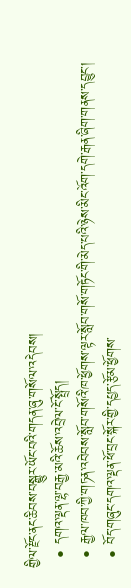གྱིལ་རྫོང་ནང་ཆིབས་བསྒྱུར་ཡོང་བའི་གདན་ཞུ་གསོལ་འདེབས།
  • དགའ་ལྡན་ལྷ་བརྒྱ་མའི་ཆོས་འབྲེལ་ངོ་སྤྲོད།
  • རྒྱལ་ཁབ་ཀྱི་གཏན་འབེབས་སློབ་གསོའི་ཁ་ཕྱོགས་ལྟར་སློབ་གསོ་གཏོང་གི་མེད་པའི་ཉེས་མིང་འོག་དགེ་རྒན་ཞིག་གནས་དབྱུང་།
  • བོད་གཞུང་དགའ་ལྡན་ཕོ་བྲང་སྐོར་གྱི་དཔྱད་རྩོམ་ཕྱོགས་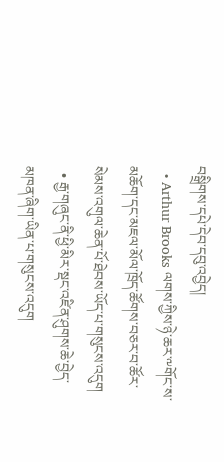བསྒྲིགས་དཔེ་དེབ་དབུ་འབྱེད།
  • Arthur Brooks ལགས་ཀྱིས་ཉེ་ཆར་༸གོང་ས་མཆོག་དང་མཇལ་མོལ་ཁྲོད་ཚོགས་བཅར་བ་ཚོར་སེམས་འགུལ་ཆེན་པོ་ཐེབས་ཡོད་པ་གསུངས་འདུག
  • རྒྱ་གཞུང་ནི་ཕྱི་མིར་སྡང་འཛིན་ཤུགས་ཆེ་བྱེད་མཁན་ཞིག་ཡིན་པ་གསུངས་འདུག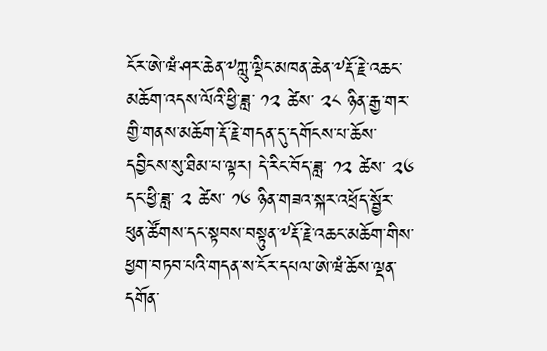ངོར་ཨེ་ཝཾ་ཤར་ཆེན་༸ཀླུ་ལྡིང་མཁན་ཆེན་༸རྡོ་རྗེ་འཆང་མཆོག་འདས་ལོའི་ཕྱི་ཟླ་ ༡༢ ཚེས་ ༢༨ ཉིན་རྒྱ་གར་གྱི་གནས་མཆོག་རྡོ་རྗེ་གདན་དུ་དགོངས་པ་ཆོས་དབྱིངས་སུ་ཐིམ་པ་ལྟར། དེ་རིང་བོད་ཟླ་ ༡༢ ཚེས་ ༢༦ དང་ཕྱི་ཟླ་ ༢ ཚེས་ ༡༦ ཉིན་གཟའ་སྐར་འཕྲོད་སྦྱོར་ཕུན་ཚོགས་དང་སྟབས་བསྟུན་༸རྡོ་རྗེ་འཆང་མཆོག་གིས་ཕྱག་བཏབ་པའི་གདན་ས་ངོར་དཔལ་ཨེ་ཝཾ་ཆོས་ལྡན་དགོན་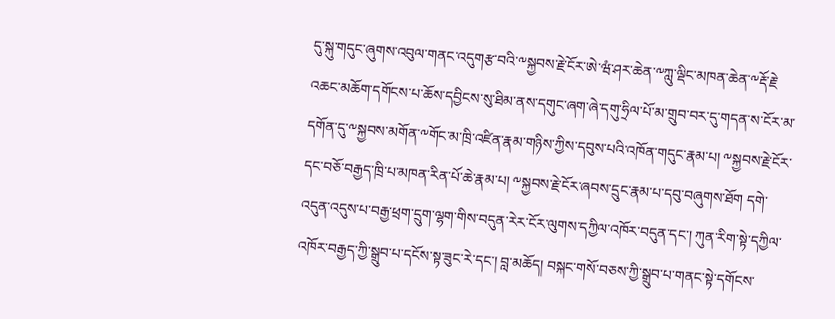དུ་སྐུ་གདུང་ཞུགས་འབུལ་གནང་འདུགརྩ་བའི་༸སྐྱབས་རྗེ་ངོར་ཨེ་ཝཾ་ཤར་ཆེན་༸ཀླུ་ལྡིང་མཁན་ཆེན་༸རྡོ་རྗེ་འཆང་མཆོག་དགོངས་པ་ཆོས་དབྱིངས་སུ་ཐིམ་ནས་དགུང་ཞག་ཞེ་དགུ་ཧྲིལ་པོ་མ་གྲུབ་བར་དུ་གདན་ས་ངོར་མ་དགོན་དུ་༸སྐྱབས་མགོན་༸གོང་མ་ཁྲི་འཛིན་རྣམ་གཉིས་ཀྱིས་དབུས་པའི་འཁོན་གདུང་རྣམ་པ། ༸སྐྱབས་རྗེ་ངོར་དང་བཅོ་བརྒྱད་ཁྲི་པ་མཁན་རིན་པོ་ཆེ་རྣམ་པ། ༸སྐྱབས་རྗེ་ངོར་ཞབས་དྲུང་རྣམ་པ་དབུ་བཞུགས་ཐོག དགེ་འདུན་འདུས་པ་བརྒྱ་ཕྲག་དྲུག་ལྷག་གིས་བདུན་རེར་ངོར་ལུགས་དཀྱིལ་འཁོར་བདུན་དང་། ཀུན་རིག་སྟེ་དཀྱིལ་འཁོར་བརྒྱད་ཀྱི་སྒྲུབ་པ་དངོས་སྟ་ཟུང་རེ་དང་། བླ་མཆོད། བསྐང་གསོ་བཅས་ཀྱི་སྒྲུབ་པ་གནང་སྟེ་དགོངས་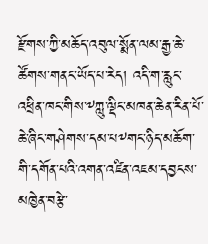རྫོགས་ཀྱི་མཆོད་འབུལ་སྨོན་ལམ་རྒྱ་ཆེ་ཚོགས་གནང་ཡོད་པ་རེད། འདི་ག་རླུང་འཕྲིན་ཁང་གིས་༸ཀླུ་ལྡིང་མཁན་ཆེན་རིན་པོ་ཆེ་ཞིང་གཤེགས་དམ་པ༸གང་ཉིད་མཆོག་གི་དགོན་པའི་འགན་འཛིན་འཇམ་དབྱངས་མཁྱེན་བརྩེ་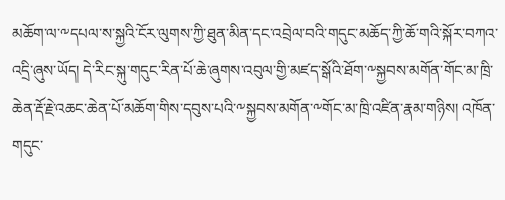མཆོག་ལ་༸དཔལ་ས་སྐྱའི་ངོར་ལུགས་ཀྱི་ཐུན་མིན་དང་འབྲེལ་བའི་གདུང་མཆོད་ཀྱི་ཆོ་གའི་སྐོར་བཀའ་འདྲི་ཞུས་ཡོད། དེ་རིང་སྐུ་གདུང་རིན་པོ་ཆེ་ཞུགས་འབུལ་གྱི་མཛད་སྒོའི་ཐོག་༸སྐྱབས་མགོན་གོང་མ་ཁྲི་ཆེན་རྡོ་རྗེ་འཆང་ཆེན་པོ་མཆོག་གིས་དབུས་པའི་༸སྐྱབས་མགོན་༸གོང་མ་ཁྲི་འཛིན་རྣམ་གཉིས། འཁོན་གདུང་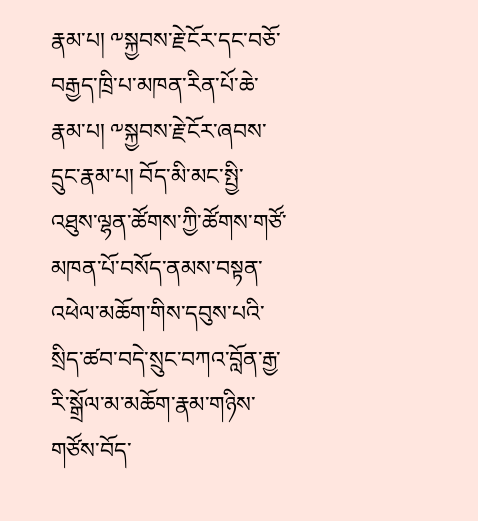རྣམ་པ། ༸སྐྱབས་རྗེ་ངོར་དང་བཅོ་བརྒྱད་ཁྲི་པ་མཁན་རིན་པོ་ཆེ་རྣམ་པ། ༸སྐྱབས་རྗེ་ངོར་ཞབས་དྲུང་རྣམ་པ། བོད་མི་མང་སྤྱི་འཐུས་ལྷན་ཚོགས་ཀྱི་ཚོགས་གཙོ་མཁན་པོ་བསོད་ནམས་བསྟན་འཕེལ་མཆོག་གིས་དབུས་པའི་སྲིད་ཚབ་བདེ་སྲུང་བཀའ་བློན་རྒྱ་རི་སྒྲོལ་མ་མཆོག་རྣམ་གཉིས་གཙོས་བོད་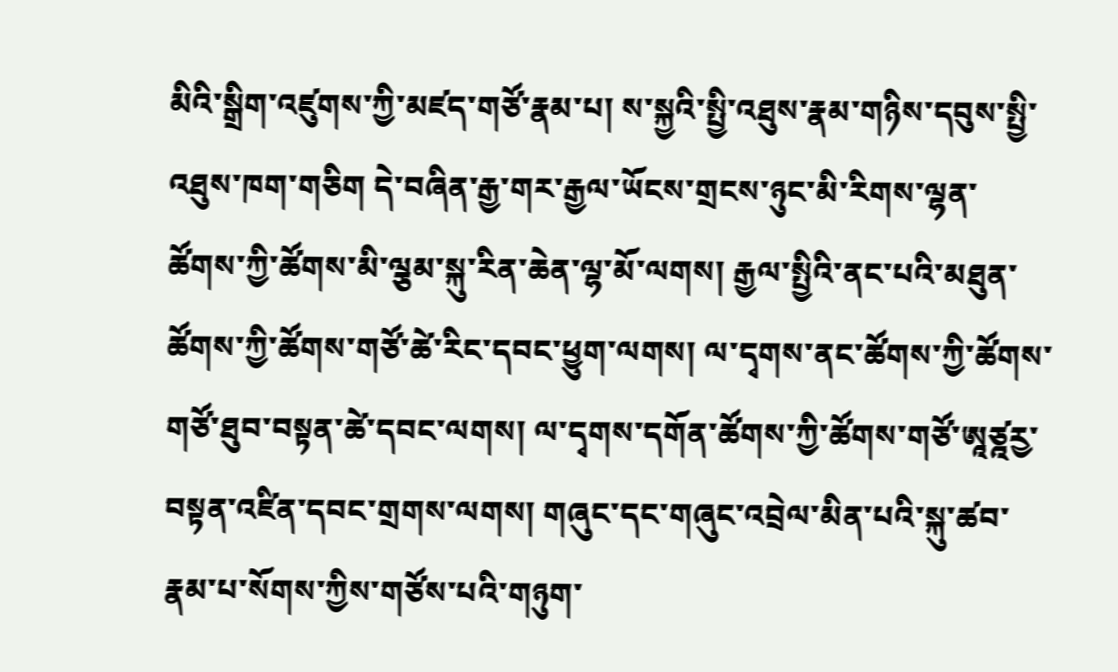མིའི་སྒྲིག་འཛུགས་ཀྱི་མཛད་གཙོ་རྣམ་པ། ས་སྐྱའི་སྤྱི་འཐུས་རྣམ་གཉིས་དབུས་སྤྱི་འཐུས་ཁག་གཅིག དེ་བཞིན་རྒྱ་གར་རྒྱལ་ཡོངས་གྲངས་ཉུང་མི་རིགས་ལྷན་ཚོགས་ཀྱི་ཚོགས་མི་ལྕམ་སྐུ་རིན་ཆེན་ལྷ་མོ་ལགས། རྒྱལ་སྤྱིའི་ནང་པའི་མཐུན་ཚོགས་ཀྱི་ཚོགས་གཙོ་ཚེ་རིང་དབང་ཕྱུག་ལགས། ལ་དྭགས་ནང་ཚོགས་ཀྱི་ཚོགས་གཙོ་ཐུབ་བསྟན་ཚེ་དབང་ལགས། ལ་དྭགས་དགོན་ཚོགས་ཀྱི་ཚོགས་གཙོ་ཨཱཙྰརྱ་བསྟན་འཛིན་དབང་གྲགས་ལགས། གཞུང་དང་གཞུང་འབྲེལ་མིན་པའི་སྐུ་ཚབ་རྣམ་པ་སོགས་ཀྱིས་གཙོས་པའི་གཉུག་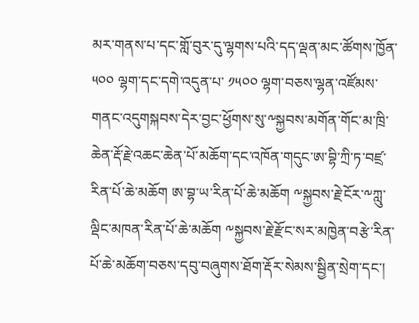མར་གནས་པ་དང་གློ་བུར་དུ་ལྷགས་པའི་དད་ལྡན་མང་ཚོགས་ཁྱོན་ ༥༠༠ ལྷག་དང་དགེ་འདུན་པ་ ༡༥༠༠ ལྷག་བཅས་ལྷན་འཛོམས་གནང་འདུགསྐབས་དེར་བྱང་ཕྱོགས་སུ་༸སྐྱབས་མགོན་གོང་མ་ཁྲི་ཆེན་རྡོ་རྗེ་འཆང་ཆེན་པོ་མཆོག་དང་འཁོན་གདུང་ཨ་བྷི་ཀྲི་ཏ་བཛྲ་རིན་པོ་ཆེ་མཆོག ཨ་བྷ་ཡ་རིན་པོ་ཆེ་མཆོག ༸སྐྱབས་རྗེ་ངོར་༸ཀླུ་ལྡིང་མཁན་རིན་པོ་ཆེ་མཆོག ༸སྐྱབས་རྗེ་རྫོང་སར་མཁྱེན་བརྩེ་རིན་པོ་ཆེ་མཆོག་བཅས་དབུ་བཞུགས་ཐོག་རྡོར་སེམས་སྦྱིན་སྲེག་དང་།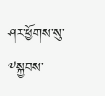ཤར་ཕྱོགས་སུ་༸སྐྱབས་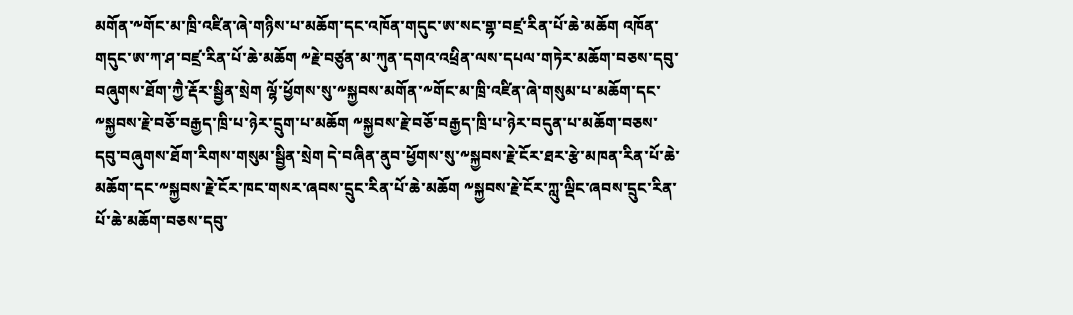མགོན་༸གོང་མ་ཁྲི་འཛིན་ཞེ་གཉིས་པ་མཆོག་དང་འཁོན་གདུང་ཨ་སང་གྷ་བཛྲ་རིན་པོ་ཆེ་མཆོག འཁོན་གདུང་ཨ་ཀ་ཤ་བཛྲ་རིན་པོ་ཆེ་མཆོག ༸རྗེ་བཙུན་མ་ཀུན་དགའ་འཕྲིན་ལས་དཔལ་གཏེར་མཆོག་བཅས་དབུ་བཞུགས་ཐོག་ཀྱཻ་རྡོར་སྦྱིན་སྲེག ལྷོ་ཕྱོགས་སུ་༸སྐྱབས་མགོན་༸གོང་མ་ཁྲི་འཛིན་ཞེ་གསུམ་པ་མཆོག་དང་༸སྐྱབས་རྗེ་བཅོ་བརྒྱད་ཁྲི་པ་ཉེར་དྲུག་པ་མཆོག ༸སྐྱབས་རྗེ་བཅོ་བརྒྱད་ཁྲི་པ་ཉེར་བདུན་པ་མཆོག་བཅས་དབུ་བཞུགས་ཐོག་རིགས་གསུམ་སྦྱིན་སྲེག དེ་བཞིན་ནུབ་ཕྱོགས་སུ་༸སྐྱབས་རྗེ་ངོར་ཐར་རྩེ་མཁན་རིན་པོ་ཆེ་མཆོག་དང་༸སྐྱབས་རྗེ་ངོར་ཁང་གསར་ཞབས་དྲུང་རིན་པོ་ཆེ་མཆོག ༸སྐྱབས་རྗེ་ངོར་ཀླུ་ལྡིང་ཞབས་དྲུང་རིན་པོ་ཆེ་མཆོག་བཅས་དབུ་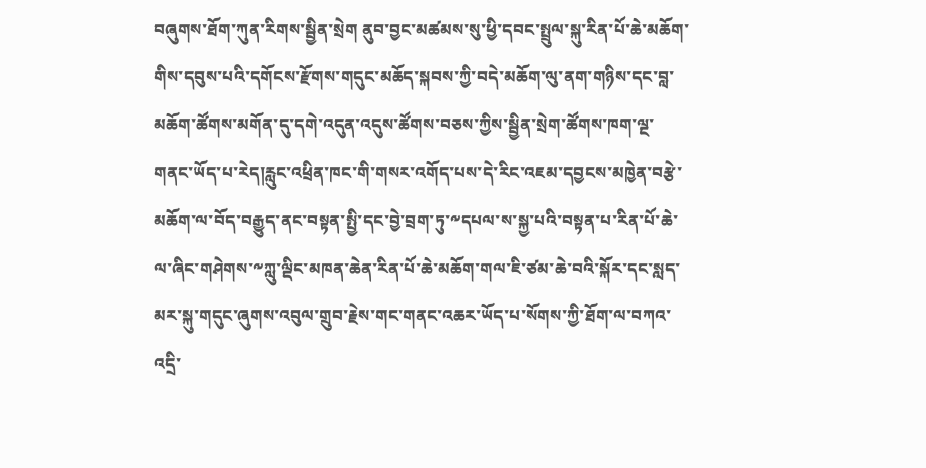བཞུགས་ཐོག་ཀུན་རིགས་སྦྱིན་སྲེག ནུབ་བྱང་མཚམས་སུ་ཕྱི་དབང་སྤྲུལ་སྐུ་རིན་པོ་ཆེ་མཆོག་གིས་དབུས་པའི་དགོངས་རྫོགས་གདུང་མཆོད་སྐབས་ཀྱི་བདེ་མཆོག་ལུ་ནག་གཉིས་དང་བླ་མཆོག་ཚོགས་མགོན་དུ་དགེ་འདུན་འདུས་ཚོགས་བཅས་ཀྱིས་སྦྱིན་སྲེག་ཚོགས་ཁག་ལྔ་གནང་ཡོད་པ་རེད།རླུང་འཕྲིན་ཁང་གི་གསར་འགོད་པས་དེ་རིང་འཇམ་དབྱངས་མཁྱེན་བརྩེ་མཆོག་ལ་བོད་བརྒྱུད་ནང་བསྟན་སྤྱི་དང་བྱེ་བྲག་ཏུ་༸དཔལ་ས་སྐྱ་པའི་བསྟན་པ་རིན་པོ་ཆེ་ལ་ཞིང་གཤེགས་༸ཀླུ་ལྡིང་མཁན་ཆེན་རིན་པོ་ཆེ་མཆོག་གལ་ཇི་ཙམ་ཆེ་བའི་སྐོར་དང་སླད་མར་སྐུ་གདུང་ཞུགས་འབུལ་གྲུབ་རྗེས་གང་གནང་འཆར་ཡོད་པ་སོགས་ཀྱི་ཐོག་ལ་བཀའ་འདྲི་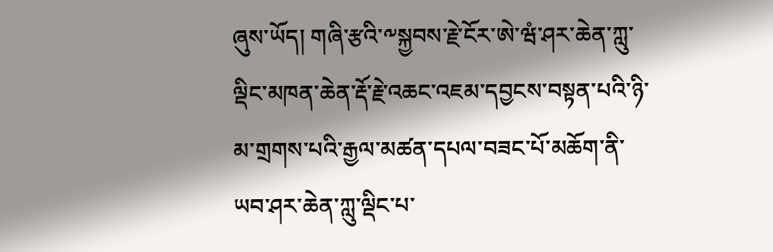ཞུས་ཡོད། གཞི་རྩའི་༸སྐྱབས་རྗེ་ངོར་ཨེ་ཝཾ་ཤར་ཆེན་ཀླུ་ལྡིང་མཁན་ཆེན་རྡོ་རྗེ་འཆང་འཇམ་དབྱངས་བསྟན་པའི་ཉི་མ་གྲགས་པའི་རྒྱལ་མཚན་དཔལ་བཟང་པོ་མཆོག་ནི་ ཡབ་ཤར་ཆེན་ཀླུ་ལྡིང་པ་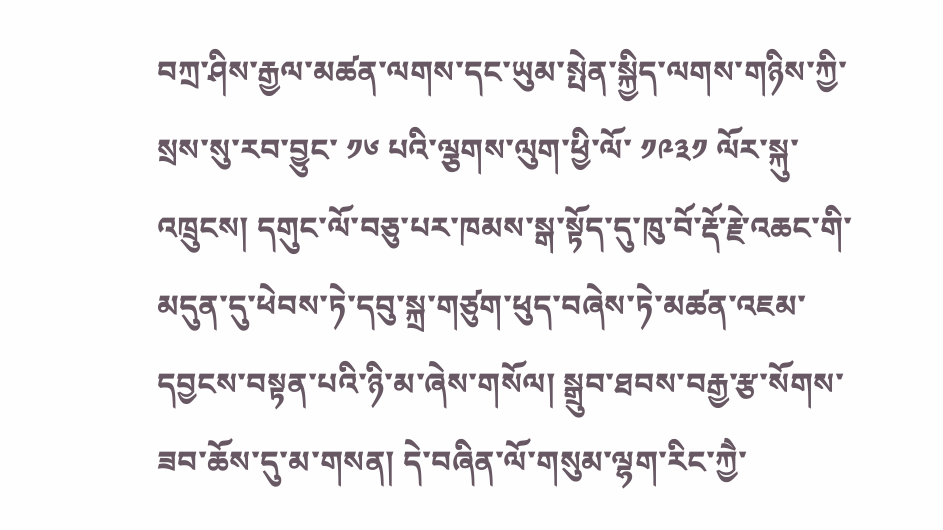བཀྲ་ཤིས་རྒྱལ་མཚན་ལགས་དང་ཡུམ་སྤེན་སྐྱིད་ལགས་གཉིས་ཀྱི་སྲས་སུ་རབ་བྱུང་ ༡༦ པའི་ལྕགས་ལུག་ཕྱི་ལོ་ ༡༩༣༡ ལོར་སྐུ་འཁྲུངས། དགུང་ལོ་བཅུ་པར་ཁམས་སྒ་སྟོད་དུ་ཁུ་བོ་རྡོ་རྗེ་འཆང་གི་མདུན་དུ་ཕེབས་ཏེ་དབུ་སྐྲ་གཙུག་ཕུད་བཞེས་ཏེ་མཚན་འཇམ་དབྱངས་བསྟན་པའི་ཉི་མ་ཞེས་གསོལ། སྒྲུབ་ཐབས་བརྒྱ་རྩ་སོགས་ཟབ་ཆོས་དུ་མ་གསན། དེ་བཞིན་ལོ་གསུམ་ལྷག་རིང་ཀྱཻ་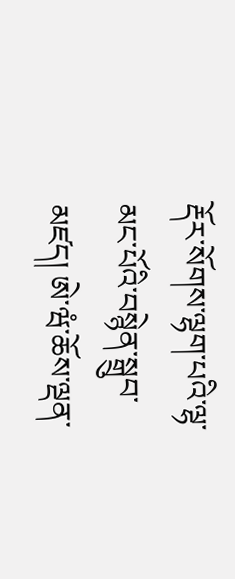རྡོར་སོགས་ལྷག་པའི་ལྷ་མང་པོའི་བསྙེན་སྒྲུབ་མཛད། ཨེ་ཝཾ་ཆོས་ལྡན་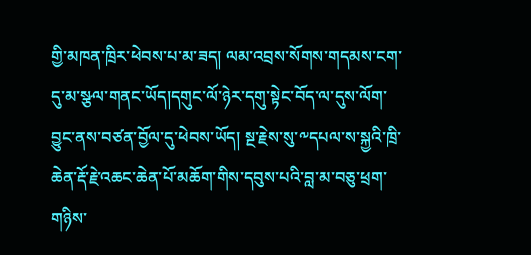གྱི་མཁན་ཁྲིར་ཕེབས་པ་མ་ཟད། ལམ་འབྲས་སོགས་གདམས་ངག་དུ་མ་སྩལ་གནང་ཡོད།དགུང་ལོ་ཉེར་དགུ་སྟེང་བོད་ལ་དུས་ལོག་བྱུང་ནས་བཙན་བྱོལ་དུ་ཕེབས་ཡོད། སྔ་རྗེས་སུ་༸དཔལ་ས་སྐྱའི་ཁྲི་ཆེན་རྡོ་རྗེ་འཆང་ཆེན་པོ་མཆོག་གིས་དབུས་པའི་བླ་མ་བཅུ་ཕྲག་གཉིས་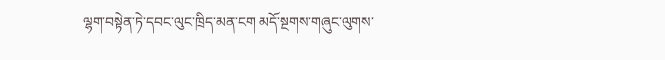ལྷག་བསྟེན་ཏེ་དབང་ལུང་ཁྲིད་མན་ངག མདོ་སྔགས་གཞུང་ལུགས་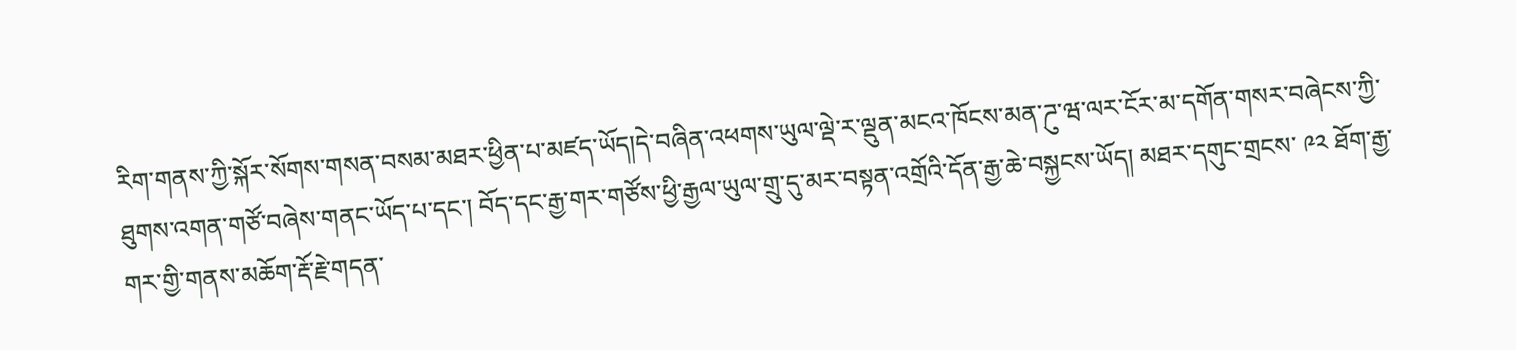རིག་གནས་ཀྱི་སྐོར་སོགས་གསན་བསམ་མཐར་ཕྱིན་པ་མཛད་ཡོད།དེ་བཞིན་འཕགས་ཡུལ་ལྡེ་ར་ལྡུན་མངའ་ཁོངས་མན་ཌུ་ཝ་ལར་ངོར་མ་དགོན་གསར་བཞེངས་ཀྱི་ཐུགས་འགན་གཙོ་བཞེས་གནང་ཡོད་པ་དང་། བོད་དང་རྒྱ་གར་གཙོས་ཕྱི་རྒྱལ་ཡུལ་གྲུ་དུ་མར་བསྟན་འགྲོའི་དོན་རྒྱ་ཆེ་བསྐྱངས་ཡོད། མཐར་དགུང་གྲངས་ ༩༢ ཐོག་རྒྱ་གར་གྱི་གནས་མཆོག་རྡོ་རྗེ་གདན་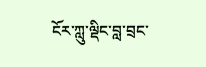ངོར་ཀླུ་ལྡིང་བླ་བྲང་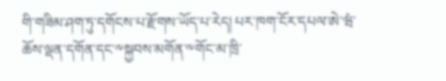གི་གཟིམ་ཤག་ཏུ་དགོངས་པ་རྫོགས་ཡོད་པ་རེད། པར་ཁག་ངོར་དཔལ་ཨེ་ཝཾ་ཆོས་ལྡན་དགོན་དང་༸སྐྱབས་མགོན་༸གོང་མ་ཁྲི་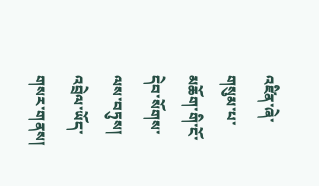འཛིན་ཞེ་གསུམ་པ་མཆོག་གི་ངོ་དེབ་སོགས་ལས་བཏུས།
འབྲེལ་ཡོད་གསར་གནས།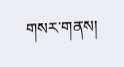གསར་གནས།